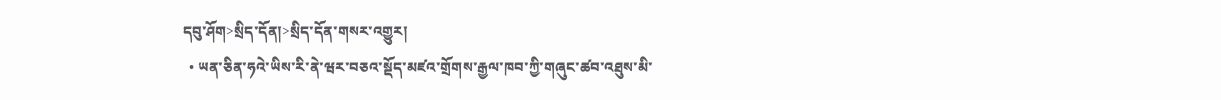དབུ་ཤོག>སྲིད་དོན།>སྲིད་དོན་གསར་འགྱུར།
  • ཡན་ཅིན་ཧའེ་ཡིས་རི་ནེ་ཝར་བཅའ་སྡོད་མཛའ་གྲོགས་རྒྱལ་ཁབ་ཀྱི་གཞུང་ཚབ་འཐུས་མི་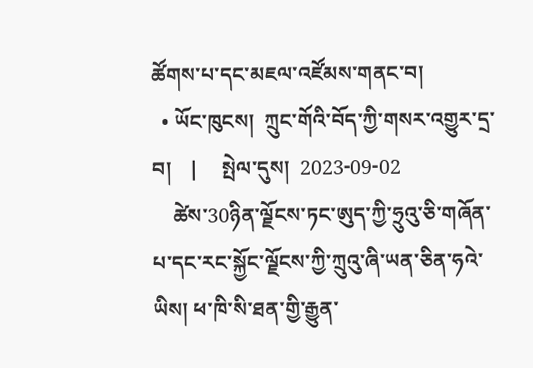ཚོགས་པ་དང་མཇལ་འཛོམས་གནང་བ།
  • ཡོང་ཁུངས།  ཀྲུང་གོའི་བོད་ཀྱི་གསར་འགྱུར་དྲ་བ།    |     སྤེལ་དུས།  2023-09-02
    ཚེས་30ཉིན་ལྗོངས་ཏང་ཨུད་ཀྱི་ཧྲུའུ་ཅི་གཞོན་པ་དང་རང་སྐྱོང་ལྗོངས་ཀྱི་ཀྲུའུ་ཞི་ཡན་ཅིན་ཧའེ་ཡིས། ཕ་ཁི་སི་ཐན་གྱི་རྒྱུན་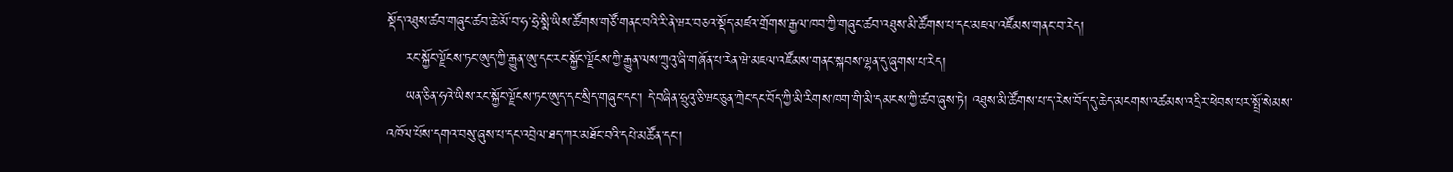སྡོད་འཐུས་ཚབ་གཞུང་ཚབ་ཆེ་མོ་བ་ཧ་ཧྲེ་སྨི་ཡིས་ཚོགས་གཙོ་གནང་བའི་རི་ནེ་ཝར་བཅའ་སྡོད་མཛའ་གྲོགས་རྒྱལ་ཁབ་ཀྱི་གཞུང་ཚབ་འཐུས་མི་ཚོགས་པ་དང་མཇལ་འཛོམས་གནང་བ་རེད།
    རང་སྐྱོང་ལྗོངས་ཏང་ཨུད་ཀྱི་རྒྱུན་ཨུ་དང་རང་སྐྱོང་ལྗོངས་ཀྱི་རྒྱུན་ལས་ཀྲུའུ་ཞི་གཞོན་པ་རེན་ཝེ་མཇལ་འཛོམས་གནང་སྐབས་ལྷན་དུ་ཞུགས་པ་རེད།
    ཡན་ཅིན་ཧའེ་ཡིས་རང་སྐྱོང་ལྗོངས་ཏང་ཨུད་དང་སྲིད་གཞུང་དང་། དེ་བཞིན་ཧྲུའུ་ཅི་ཝང་ཅུན་ཀྲེང་དང་བོད་ཀྱི་མི་རིགས་ཁག་གི་མི་དམངས་ཀྱི་ཚབ་ཞུས་ཏེ། འཐུས་མི་ཚོགས་པ་ད་རེས་བོད་དུ་ཆེད་མངགས་འཚམས་འདྲིར་ཕེབས་པར་སྤྲོ་སེམས་འཁོལ་པོས་དགའ་བསུ་ཞུས་པ་དང་འབྲེལ་ཐད་ཀར་མཐོང་བའི་དཔེ་མཚོན་དང་།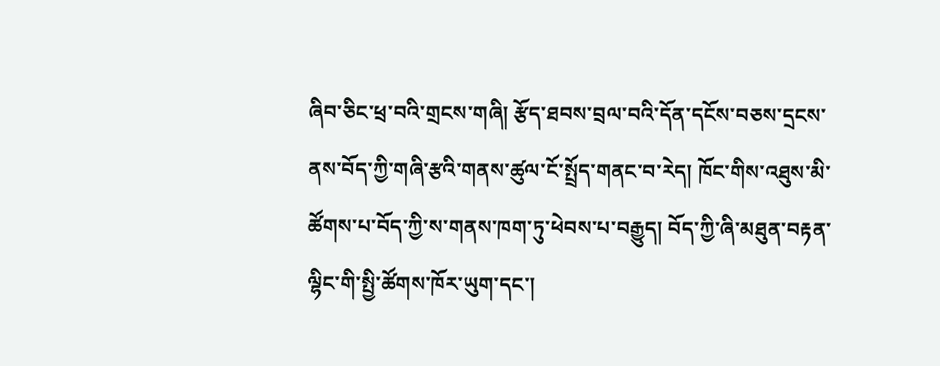ཞིབ་ཅིང་ཕྲ་བའི་གྲངས་གཞི། རྩོད་ཐབས་བྲལ་བའི་དོན་དངོས་བཅས་དྲངས་ནས་བོད་ཀྱི་གཞི་རྩའི་གནས་ཚུལ་ངོ་སྤྲོད་གནང་བ་རེད། ཁོང་གིས་འཐུས་མི་ཚོགས་པ་བོད་ཀྱི་ས་གནས་ཁག་ཏུ་ཕེབས་པ་བརྒྱུད། བོད་ཀྱི་ཞི་མཐུན་བརྟན་ལྷིང་གི་སྤྱི་ཚོགས་ཁོར་ཡུག་དང་།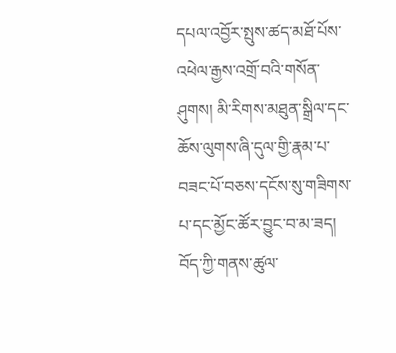དཔལ་འབྱོར་སྤུས་ཚད་མཐོ་པོས་འཕེལ་རྒྱས་འགྲོ་བའི་གསོན་ཤུགས། མི་རིགས་མཐུན་སྒྲིལ་དང་ཆོས་ལུགས་ཞི་དུལ་གྱི་རྣམ་པ་བཟང་པོ་བཅས་དངོས་སུ་གཟིགས་པ་དང་མྱོང་ཚོར་བྱུང་བ་མ་ཟད། བོད་ཀྱི་གནས་ཚུལ་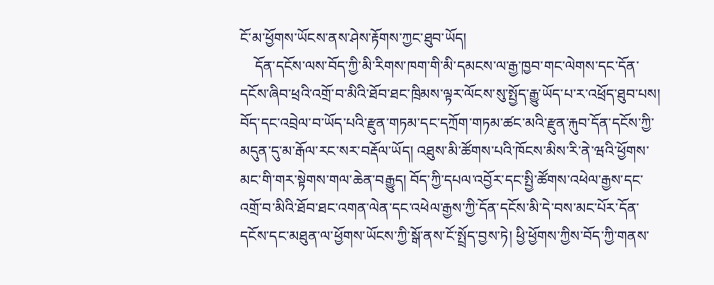ངོ་མ་ཕྱོགས་ཡོངས་ནས་ཤེས་རྟོགས་ཀྱང་ཐུབ་ཡོད།
    དོན་དངོས་ལས་བོད་ཀྱི་མི་རིགས་ཁག་གི་མི་དམངས་ལ་རྒྱ་ཁྱབ་གང་ལེགས་དང་དོན་དངོས་ཞིབ་ཕྲའི་འགྲོ་བ་མིའི་ཐོབ་ཐང་ཁྲིམས་ལྟར་ལོངས་སུ་སྤྱོད་རྒྱུ་ཡོད་པ་ར་འཕྲོད་ཐུབ་པས། བོད་དང་འབྲེལ་བ་ཡོད་པའི་རྫུན་གཏམ་དང་དཀྲོག་གཏམ་ཚང་མའི་རྫུན་རྐུབ་དོན་དངོས་ཀྱི་མདུན་དུ་མ་རྒོལ་རང་སར་བརྡོལ་ཡོད། འཐུས་མི་ཚོགས་པའི་ཁོངས་མིས་རི་ནེ་ཝའི་ཕྱོགས་མང་གི་གར་སྟེགས་གལ་ཆེན་བརྒྱུད། བོད་ཀྱི་དཔལ་འབྱོར་དང་སྤྱི་ཚོགས་འཕེལ་རྒྱས་དང་འགྲོ་བ་མིའི་ཐོབ་ཐང་འགན་ལེན་དང་འཕེལ་རྒྱས་ཀྱི་དོན་དངོས་མི་དེ་བས་མང་པོར་དོན་དངོས་དང་མཐུན་ལ་ཕྱོགས་ཡོངས་ཀྱི་སྒོ་ནས་ངོ་སྤྲོད་བྱས་ཏེ། ཕྱི་ཕྱོགས་ཀྱིས་བོད་ཀྱི་གནས་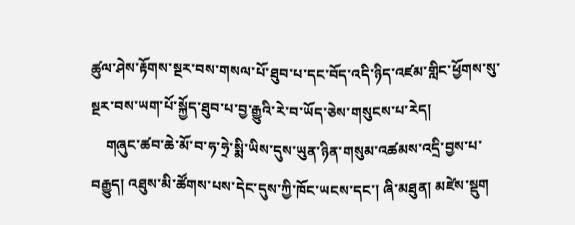ཚུལ་ཤེས་རྟོགས་སྔར་བས་གསལ་པོ་ཐུབ་པ་དང་བོད་འདི་ཉིད་འཛམ་གླིང་ཕྱོགས་སུ་སྔར་བས་ཡག་པོ་སྐྱོད་ཐུབ་པ་བྱ་རྒྱུའི་རེ་བ་ཡོད་ཅེས་གསུངས་པ་རེད།
    གཞུང་ཚབ་ཆེ་མོ་བ་ཧ་ཧྲེ་སྨི་ཡིས་དུས་ཡུན་ཉིན་གསུམ་འཚམས་འདྲི་བྱས་པ་བརྒྱུད། འཐུས་མི་ཚོགས་པས་དེང་དུས་ཀྱི་ཁོང་ཡངས་དང་། ཞི་མཐུན། མཛེས་སྡུག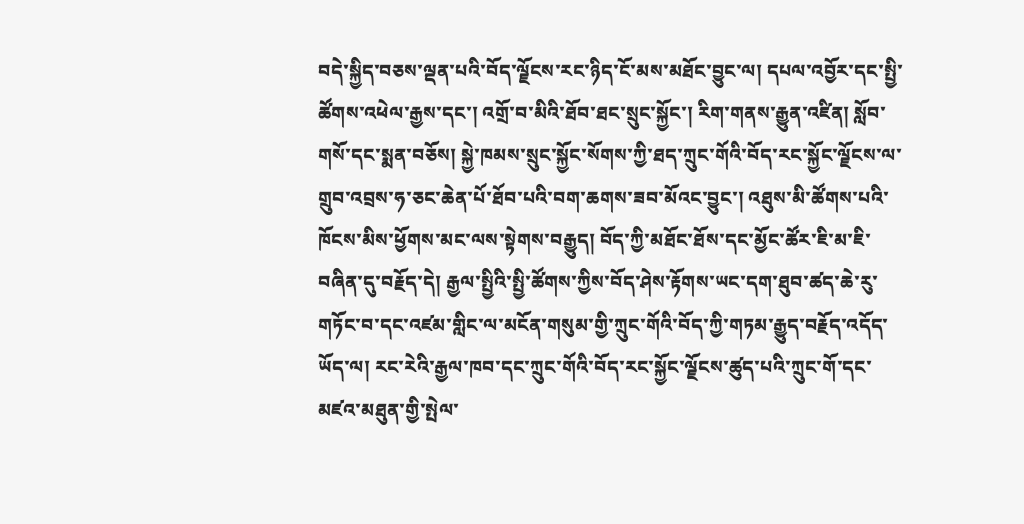བདེ་སྐྱིད་བཅས་ལྡན་པའི་བོད་ལྗོངས་རང་ཉིད་ངོ་མས་མཐོང་བྱུང་ལ། དཔལ་འབྱོར་དང་སྤྱི་ཚོགས་འཕེལ་རྒྱས་དང་། འགྲོ་བ་མིའི་ཐོབ་ཐང་སྲུང་སྐྱོང་། རིག་གནས་རྒྱུན་འཛིན། སློབ་གསོ་དང་སྨན་བཅོས། སྐྱེ་ཁམས་སྲུང་སྐྱོང་སོགས་ཀྱི་ཐད་ཀྲུང་གོའི་བོད་རང་སྐྱོང་ལྗོངས་ལ་གྲུབ་འབྲས་ཧ་ཅང་ཆེན་པོ་ཐོབ་པའི་བག་ཆགས་ཟབ་མོའང་བྱུང་། འཐུས་མི་ཚོགས་པའི་ཁོངས་མིས་ཕྱོགས་མང་ལས་སྟེགས་བརྒྱུད། བོད་ཀྱི་མཐོང་ཐོས་དང་མྱོང་ཚོར་ཇི་མ་ཇི་བཞིན་དུ་བརྗོད་དེ། རྒྱལ་སྤྱིའི་སྤྱི་ཚོགས་ཀྱིས་བོད་ཤེས་རྟོགས་ཡང་དག་ཐུབ་ཚད་ཆེ་རུ་གཏོང་བ་དང་འཛམ་གླིང་ལ་མངོན་གསུམ་གྱི་ཀྲུང་གོའི་བོད་ཀྱི་གཏམ་རྒྱུད་བརྗོད་འདོད་ཡོད་ལ། རང་རེའི་རྒྱལ་ཁབ་དང་ཀྲུང་གོའི་བོད་རང་སྐྱོང་ལྗོངས་ཚུད་པའི་ཀྲུང་གོ་དང་མཛའ་མཐུན་གྱི་སྤེལ་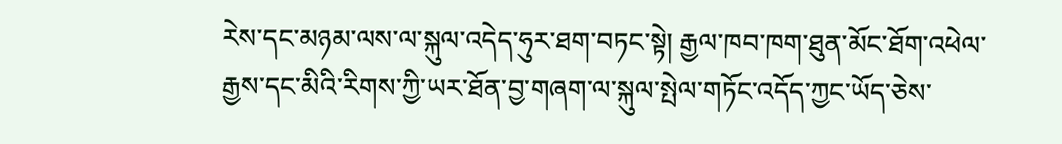རེས་དང་མཉམ་ལས་ལ་སྐུལ་འདེད་ཧུར་ཐག་བཏང་སྟེ། རྒྱལ་ཁབ་ཁག་ཐུན་མོང་ཐོག་འཕེལ་རྒྱས་དང་མིའི་རིགས་ཀྱི་ཡར་ཐོན་བྱ་གཞག་ལ་སྐུལ་སྤེལ་གཏོང་འདོད་ཀྱང་ཡོད་ཅེས་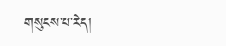གསུངས་པ་རེད།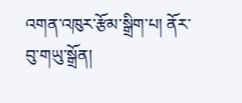འགན་འཁུར་རྩོམ་སྒྲིག་པ། ནོར་བུ་གཡུ་སྒྲོན།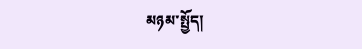མཉམ་སྤྱོད།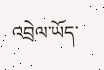འབྲེལ་ཡོད་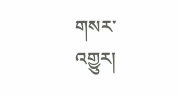གསར་འགྱུར།